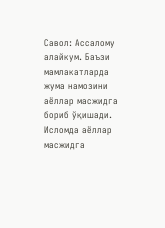Савол: Ассалому алайкум. Баъзи мамлакатларда жума намозини аёллар масжидга бориб ўқишади. Исломда аёллар масжидга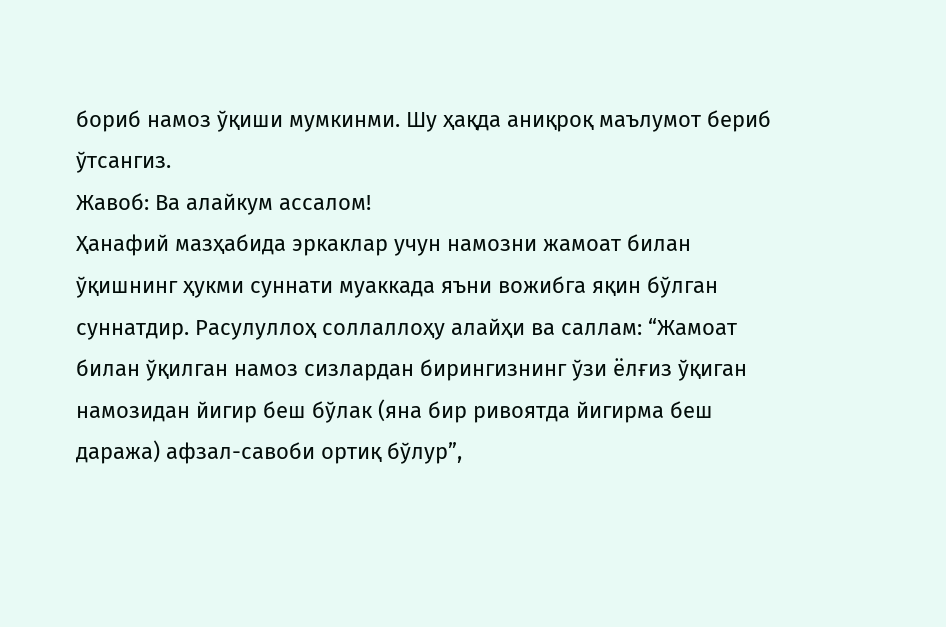бориб намоз ўқиши мумкинми. Шу ҳақда аниқроқ маълумот бериб ўтсангиз.
Жавоб: Ва алайкум ассалом!
Ҳанафий мазҳабида эркаклар учун намозни жамоат билан ўқишнинг ҳукми суннати муаккада яъни вожибга яқин бўлган суннатдир. Расулуллоҳ соллаллоҳу алайҳи ва саллам: “Жамоат билан ўқилган намоз сизлардан бирингизнинг ўзи ёлғиз ўқиган намозидан йигир беш бўлак (яна бир ривоятда йигирма беш даража) афзал-савоби ортиқ бўлур”,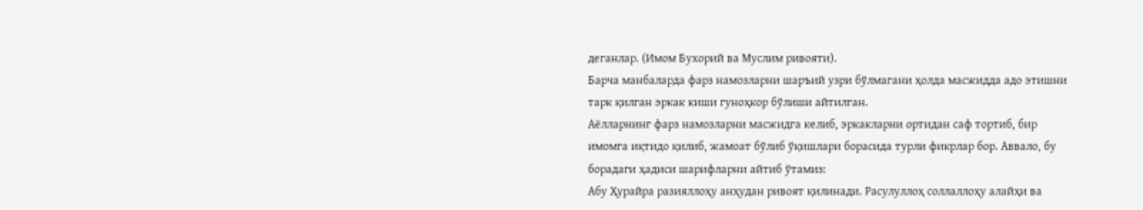деганлар. (Имом Бухорий ва Муслим ривояти).
Барча манбаларда фарз намозларни шаръий узри бўлмагани ҳолда масжидда адо этишни тарк қилган эркак киши гуноҳкор бўлиши айтилган.
Аёлларнинг фарз намозларни масжидга келиб, эркакларни ортидан саф тортиб, бир имомга иқтидо қилиб, жамоат бўлиб ўқишлари борасида турли фикрлар бор. Аввало, бу борадаги ҳадиси шарифларни айтиб ўтамиз:
Абу Ҳурайра разияллоҳу анҳудан ривоят қилинади. Расулуллоҳ соллаллоҳу алайҳи ва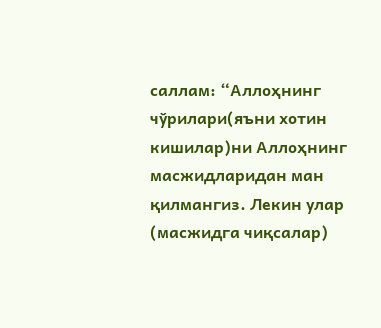саллам: “Аллоҳнинг чўрилари(яъни хотин кишилар)ни Аллоҳнинг масжидларидан ман қилмангиз. Лекин улар (масжидга чиқсалар)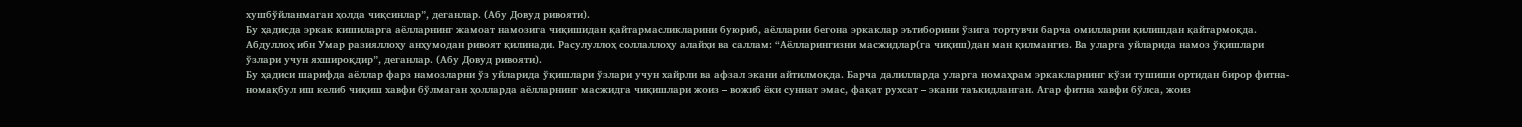хушбўйланмаган ҳолда чиқсинлар”, деганлар. (Абу Довуд ривояти).
Бу ҳадисда эркак кишиларга аёлларнинг жамоат намозига чиқишидан қайтармасликларини буюриб, аёлларни бегона эркаклар эътиборини ўзига тортувчи барча омилларни қилишдан қайтармоқда.
Абдуллоҳ ибн Умар разияллоҳу анҳумодан ривоят қилинади. Расулуллоҳ соллаллоҳу алайҳи ва саллам: “Аёлларингизни масжидлар(га чиқиш)дан ман қилмангиз. Ва уларга уйларида намоз ўқишлари ўзлари учун яхшироқдир”, деганлар. (Абу Довуд ривояти).
Бу ҳадиси шарифда аёллар фарз намозларни ўз уйларида ўқишлари ўзлари учун хайрли ва афзал экани айтилмоқда. Барча далилларда уларга номаҳрам эркакларнинг кўзи тушиши ортидан бирор фитна-номақбул иш келиб чиқиш хавфи бўлмаган ҳолларда аёлларнинг масжидга чиқишлари жоиз – вожиб ёки суннат эмас, фақат рухсат – экани таъкидланган. Агар фитна хавфи бўлса, жоиз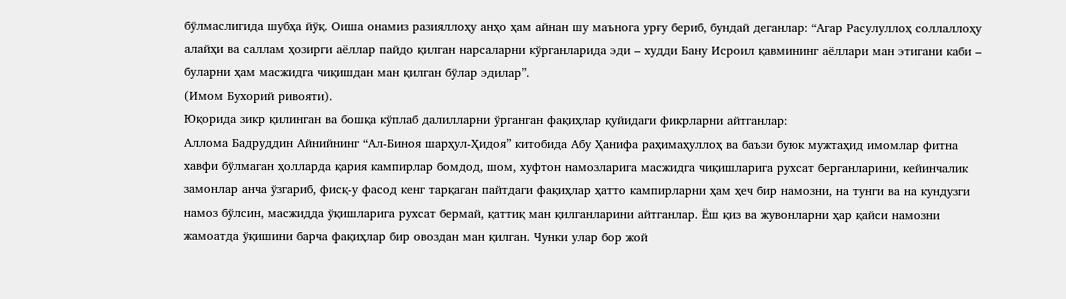бўлмаслигида шубҳа йўқ. Оиша онамиз разияллоҳу анҳо ҳам айнан шу маънога урғу бериб, бундай деганлар: “Агар Расулуллоҳ соллаллоҳу алайҳи ва саллам ҳозирги аёллар пайдо қилган нарсаларни кўрганларида эди – худди Бану Исроил қавмининг аёллари ман этигани каби – буларни ҳам масжидга чиқишдан ман қилган бўлар эдилар”.
(Имом Бухорий ривояти).
Юқорида зикр қилинган ва бошқа кўплаб далилларни ўрганган фақиҳлар қуйидаги фикрларни айтганлар:
Аллома Бадруддин Айнийнинг “Ал-Биноя шарҳул-Ҳидоя” китобида Абу Ҳанифа раҳимаҳуллоҳ ва баъзи буюк мужтаҳид имомлар фитна хавфи бўлмаган ҳолларда қария кампирлар бомдод, шом, хуфтон намозларига масжидга чиқишларига рухсат берганларини, кейинчалик замонлар анча ўзгариб, фисқ-у фасод кенг тарқаган пайтдаги фақиҳлар ҳатто кампирларни ҳам ҳеч бир намозни, на тунги ва на кундузги намоз бўлсин, масжидда ўқишларига рухсат бермай, қаттиқ ман қилганларини айтганлар. Ёш қиз ва жувонларни ҳар қайси намозни жамоатда ўқишини барча фақиҳлар бир овоздан ман қилган. Чунки улар бор жой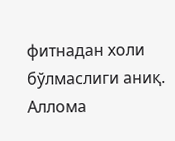фитнадан холи бўлмаслиги аниқ.
Аллома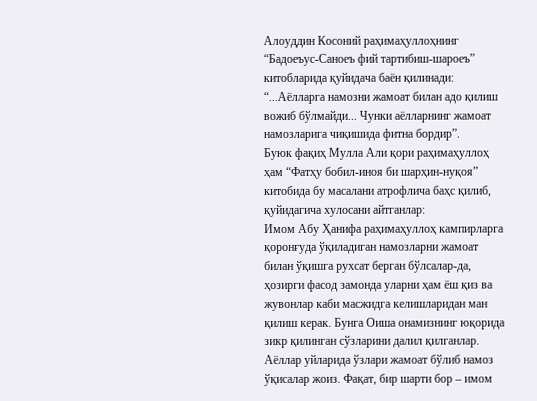Алоуддин Косоний раҳимаҳуллоҳнинг “Бадоеъус-Саноеъ фий тартибиш-шароеъ” китобларида қуйидача баён қилинади:
“...Аёлларга намозни жамоат билан адо қилиш вожиб бўлмайди... Чунки аёлларнинг жамоат намозларига чиқишида фитна бордир”.
Буюк фақиҳ Мулла Али қори раҳимаҳуллоҳ ҳам “Фатҳу бобил-иноя би шарҳин-нуқоя” китобида бу масалани атрофлича баҳс қилиб, қуйидагича хулосани айтганлар:
Имом Абу Ҳанифа раҳимаҳуллоҳ кампирларга қоронғуда ўқиладиган намозларни жамоат билан ўқишга рухсат берган бўлсалар-да, ҳозирги фасод замонда уларни ҳам ёш қиз ва жувонлар каби масжидга келишларидан ман қилиш керак. Бунга Оиша онамизнинг юқорида зикр қилинган сўзларини далил қилганлар.
Аёллар уйларида ўзлари жамоат бўлиб намоз ўқисалар жоиз. Фақат, бир шарти бор – имом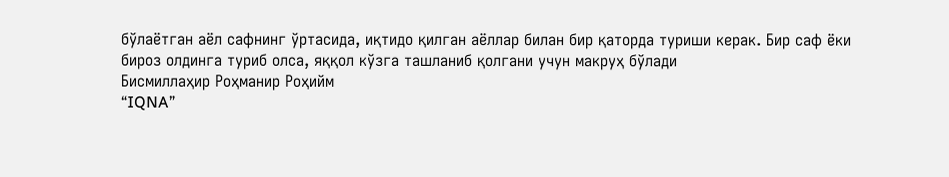бўлаётган аёл сафнинг ўртасида, иқтидо қилган аёллар билан бир қаторда туриши керак. Бир саф ёки бироз олдинга туриб олса, яққол кўзга ташланиб қолгани учун макруҳ бўлади
Бисмиллаҳир Роҳманир Роҳийм
“IQNA”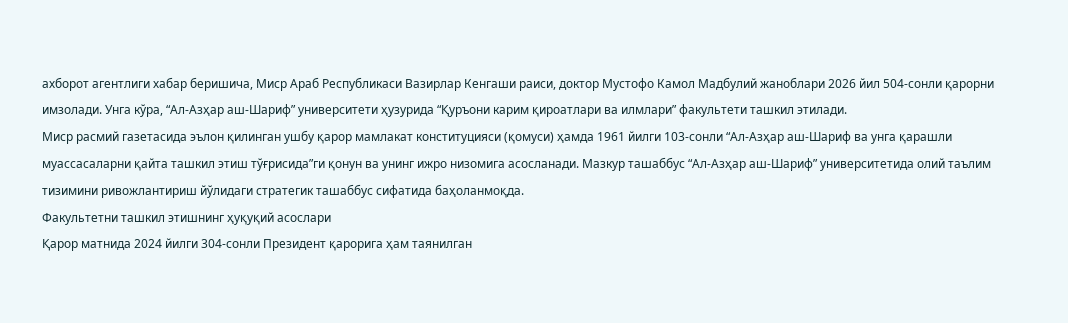ахборот агентлиги хабар беришича, Миср Араб Республикаси Вазирлар Кенгаши раиси, доктор Мустофо Камол Мадбулий жаноблари 2026 йил 504-сонли қарорни имзолади. Унга кўра, “Ал-Азҳар аш-Шариф” университети ҳузурида “Қуръони карим қироатлари ва илмлари” факультети ташкил этилади.
Миср расмий газетасида эълон қилинган ушбу қарор мамлакат конституцияси (қомуси) ҳамда 1961 йилги 103-сонли “Ал-Азҳар аш-Шариф ва унга қарашли муассасаларни қайта ташкил этиш тўғрисида”ги қонун ва унинг ижро низомига асосланади. Мазкур ташаббус “Ал-Азҳар аш-Шариф” университетида олий таълим тизимини ривожлантириш йўлидаги стратегик ташаббус сифатида баҳоланмоқда.
Факультетни ташкил этишнинг ҳуқуқий асослари
Қарор матнида 2024 йилги 304-сонли Президент қарорига ҳам таянилган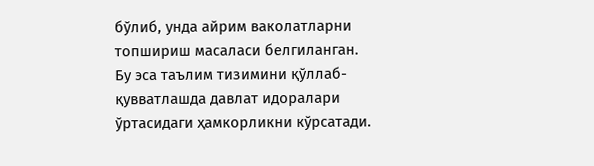бўлиб, унда айрим ваколатларни топшириш масаласи белгиланган. Бу эса таълим тизимини қўллаб-қувватлашда давлат идоралари ўртасидаги ҳамкорликни кўрсатади.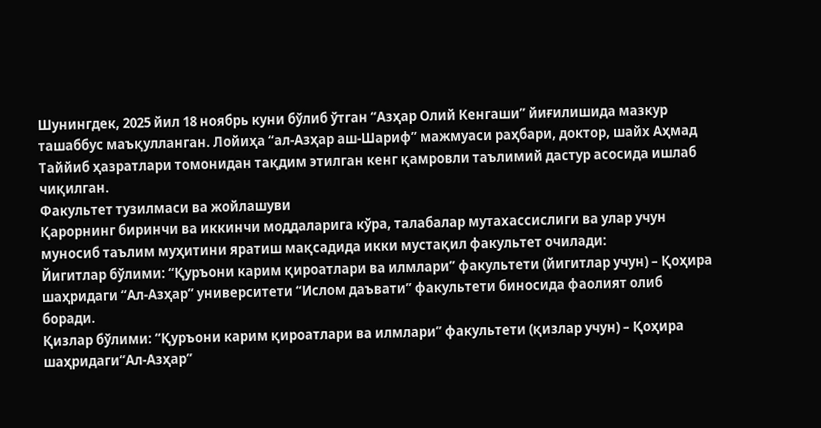Шунингдек, 2025 йил 18 ноябрь куни бўлиб ўтган “Азҳар Олий Кенгаши” йиғилишида мазкур ташаббус маъқулланган. Лойиҳа “ал-Азҳар аш-Шариф” мажмуаси раҳбари, доктор, шайх Аҳмад Таййиб ҳазратлари томонидан тақдим этилган кенг қамровли таълимий дастур асосида ишлаб чиқилган.
Факультет тузилмаси ва жойлашуви
Қарорнинг биринчи ва иккинчи моддаларига кўра, талабалар мутахассислиги ва улар учун муносиб таълим муҳитини яратиш мақсадида икки мустақил факультет очилади:
Йигитлар бўлими: “Қуръони карим қироатлари ва илмлари” факультети (йигитлар учун) – Қоҳира шаҳридаги “Ал-Азҳар” университети “Ислом даъвати” факультети биносида фаолият олиб боради.
Қизлар бўлими: “Қуръони карим қироатлари ва илмлари” факультети (қизлар учун) – Қоҳира шаҳридаги“Ал-Азҳар”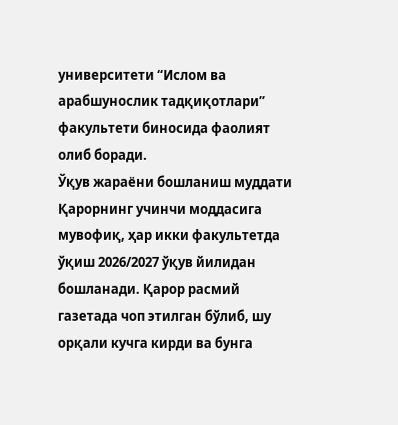университети “Ислом ва арабшунослик тадқиқотлари” факультети биносида фаолият олиб боради.
Ўқув жараёни бошланиш муддати
Қарорнинг учинчи моддасига мувофиқ, ҳар икки факультетда ўқиш 2026/2027 ўқув йилидан бошланади. Қарор расмий газетада чоп этилган бўлиб, шу орқали кучга кирди ва бунга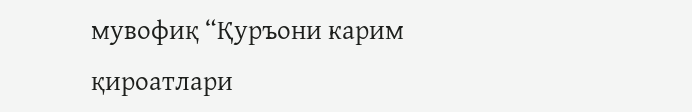мувофиқ “Қуръони карим қироатлари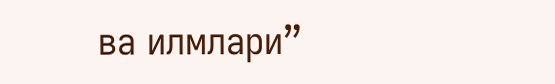ва илмлари”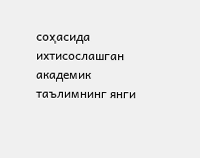соҳасида ихтисослашган академик таълимнинг янги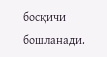босқичи бошланади.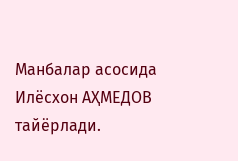Манбалар асосида
Илёсхон АҲМЕДОВ
тайёрлади.